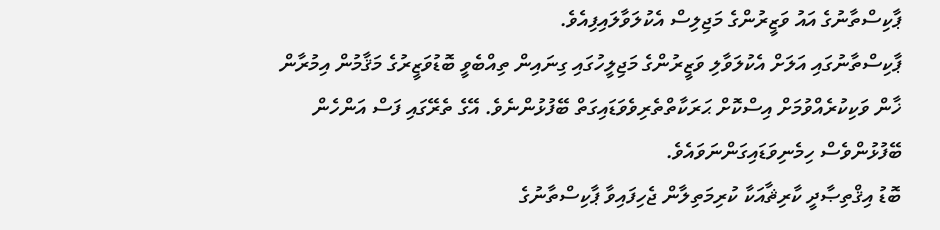ޕާކިސްތާނުގެ އައު ވަޒީރުންގެ މަޖިލިސް އެކުލަވާލައިފިއެވެ.
ޕާކިސްތާނުގައި އަލަށް އެކުލަވާލި ވަޒީރުންގެ މަޖިލީހުގައި ގިނައިން ތިއްބެވީ ބޮޑުވަޒީރުގެ މަޤާމުން އިމުރާން ޚާން ވަކިކުރެއްވުމަށް އިސްކޮށް ޙަރަކާތްތެރިވެވަޑައިގަތް ބޭފުޅުންނެވެ. އޭގެ ތެރޭގައި ފަސް އަންހެން ބޭފުޅުންވެސް ހިމެނިވަޑައިގަންނަވައެވެ.
ބޮޑު އިޤްތިޞާދީ ކާރިޘާއަކާ ކުރިމަތިލާން ޖެހިފައިވާ ޕާކިސްތާނުގެ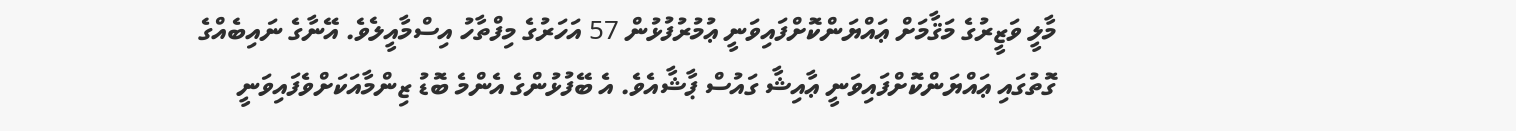މާލީ ވަޒީރުގެ މަޤާމަށް ޢައްޔަންކޮށްފައިވަނީ ޢުމުރުފުޅުން 57 އަހަރުގެ މިފްތާހު އިސްމާއީލެވެ. އޭނާގެ ނައިބެއްގެ ގޮތުގައި ޢައްޔަންކޮށްފައިވަނީ ޢާއިޝާ ގައުސް ޕާޝާއެވެ. އެ ބޭފުޅުންގެ އެންމެ ބޮޑު ޒިންމާއަކަށްވެފައިވަނީ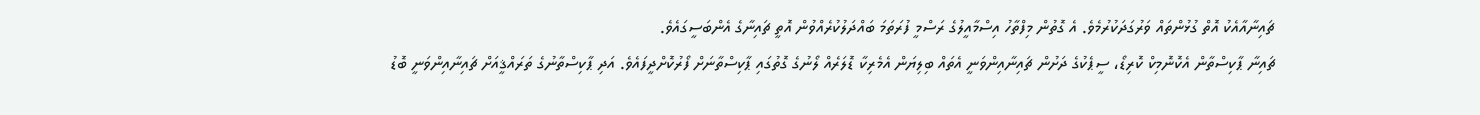ޗައިނާއާއެކު އޮތް ގުޅުންތައް ވަރުގަދަކުރުމެވެ. އެ ގޮތުން މިފްތާހު އިސްމާއީލުގެ ރަސްމީ ފުރަތަމަ ބައްދަލުކުރެއްވުން އޮތީ ޗައިނާގެ އެންބަސީގައެވެ.
ޗައިނާ ޕާކިސްތާން އެކޮނޮމިކް ކޮރިޑޯ، ސީޕެކުގެ ދަށުން ޗައިނާއިންވަނީ އެތައް ބިލިޔަން އެމެރިކާ ޑޮލަރެއް ލޯނުގެ ގޮތުގައި ޕާކިސްތާނަށް ފޯރުކޮށްދީފައެވެ. އަދި ޕާކިސްތާނުގެ ތަރައްޤީއަށް ޗައިނާއިންވަނީ ބޮޑު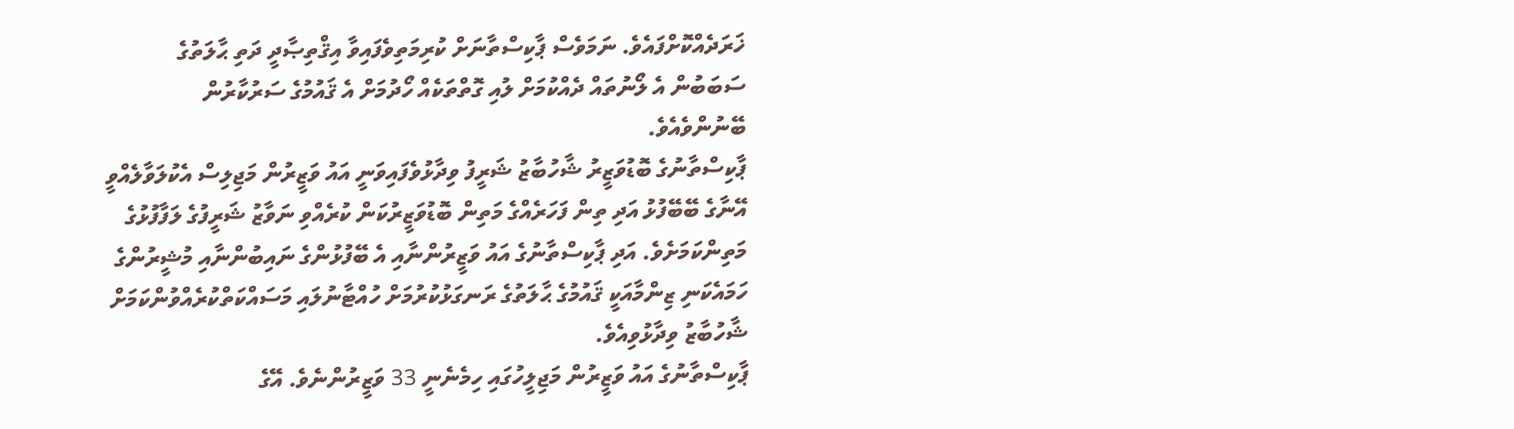ޚަރަދެއްކޮށްފައެވެ. ނަމަވެސް ޕާކިސްތާނަށް ކުރިމަތިވެފައިވާ އިޤްތިޞާދީ ދަތި ޙާލަތުގެ ސަބަބުން އެ ލޯނުތައް ދެއްކުމަށް ލުއި ގޮތްތަކެއް ހޯދުމަށް އެ ޤައުމުގެ ސަރުކާރުން ބޭނުންވެއެވެ.
ޕާކިސްތާނުގެ ބޮޑުވަޒީރު ޝާހުބާޒު ޝަރީފު ވިދާޅުވެފައިވަނީ އައު ވަޒީރުން މަޖިލިސް އެކުލަވާލެއްވީ އޭނާގެ ބޭބޭފުޅު އަދި ތިން ފަހަރެއްގެ މަތިން ބޮޑުވަޒީރުކަން ކުރެއްވި ނަވާޒު ޝަރީފުގެ ލަފާފުޅުގެ މަތިންކަމަށެވެ. އަދި ޕާކިސްތާނުގެ އައު ވަޒީރުންނާއި އެ ބޭފުޅުންގެ ނައިބުންނާއި މުޝީރުންގެ ހަމައެކަނި ޒިންމާއަކީ ޤައުމުގެ ޙާލަތުގެ ރަނގަޅުކުރުމަށް ހުއްޓާނުލައި މަސައްކަތްކުރެއްވުންކަމަށް ޝާހުބާޒު ވިދާޅުވިއެވެ.
ޕާކިސްތާނުގެ އައު ވަޒީރުން މަޖިލީހުގައި ހިމެނެނީ 33 ވަޒީރުންނެވެ. އޭގެ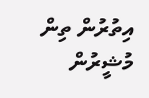އިތުރުން ތިން މުޝީރުން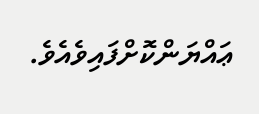ޢައްޔަންކޮށްފައިވެއެވެ.